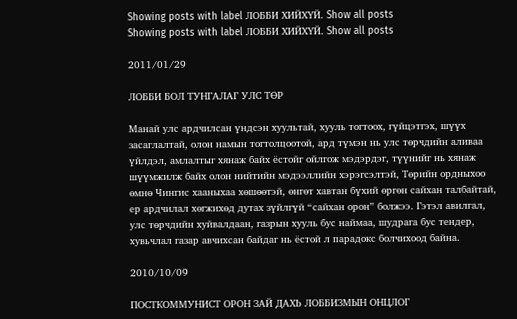Showing posts with label ЛОББИ ХИЙХҮЙ. Show all posts
Showing posts with label ЛОББИ ХИЙХҮЙ. Show all posts

2011/01/29

ЛОББИ БОЛ ТУНГАЛАГ УЛС ТӨР

Манай улс ардчилсан үндсэн хуультай, хууль тогтоох, гүйцэтгэх, шүүх засаглалтай, олон намын тогтолцоотой, ард түмэн нь улс төрчдийн аливаа үйлдэл, амлалтыг хянаж байх ёстойг ойлгож мэдэрдэг, түүнийг нь хянаж шүүмжилж байх олон нийтийн мэдээллийн хэрэгсэлтэй, Төрийн ордныхоо өмнө Чингис хааныхаа хөшөөтэй, өнгөт хавтан бүхий өргөн сайхан талбайтай, ер ардчилал хөгжихөд дутах зүйлгүй “сайхан орон” болжээ. Гэтэл авилгал, улс төрчдийн хуйвалдаан, газрын хууль бус наймаа, шудрага бус тендер, хувьчлал газар авчихсан байдаг нь ёстой л парадокс болчихоод байна.

2010/10/09

ПОСТКОММУНИСТ ОРОН ЗАЙ ДАХЬ ЛОББИЗМЫН ОНЦЛОГ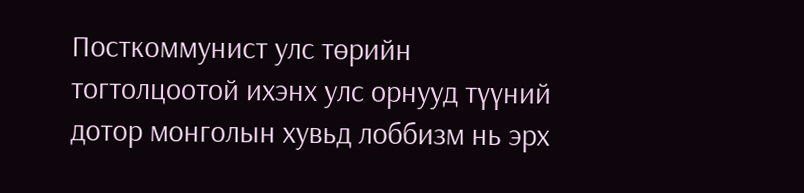Посткоммунист улс төрийн тогтолцоотой ихэнх улс орнууд түүний дотор монголын хувьд лоббизм нь эрх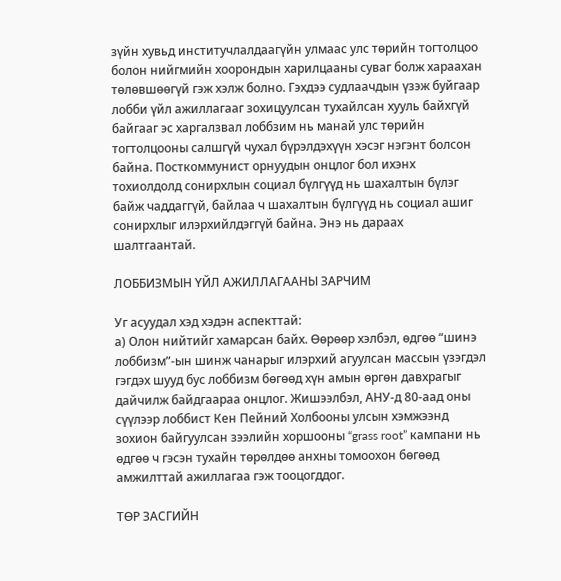зүйн хувьд институчлалдаагүйн улмаас улс төрийн тогтолцоо болон нийгмийн хоорондын харилцааны суваг болж хараахан төлөвшөөгүй гэж хэлж болно. Гэхдээ судлаачдын үзэж буйгаар лобби үйл ажиллагааг зохицуулсан тухайлсан хууль байхгүй байгааг эс харгалзвал лоббзим нь манай улс төрийн тогтолцооны салшгүй чухал бүрэлдэхүүн хэсэг нэгэнт болсон байна. Посткоммунист орнуудын онцлог бол ихэнх тохиолдолд сонирхлын социал бүлгүүд нь шахалтын бүлэг байж чаддаггүй, байлаа ч шахалтын бүлгүүд нь социал ашиг сонирхлыг илэрхийлдэггүй байна. Энэ нь дараах шалтгаантай.

ЛОББИЗМЫН ҮЙЛ АЖИЛЛАГААНЫ ЗАРЧИМ

Уг асуудал хэд хэдэн аспекттай:
а) Олон нийтийг хамарсан байх. Өөрөөр хэлбэл, өдгөө “шинэ лоббизм”-ын шинж чанарыг илэрхий агуулсан массын үзэгдэл гэгдэх шууд бус лоббизм бөгөөд хүн амын өргөн давхрагыг дайчилж байдгаараа онцлог. Жишээлбэл, АНУ-д 80-аад оны сүүлээр лоббист Кен Пейний Холбооны улсын хэмжээнд зохион байгуулсан зээлийн хоршооны “grass root” кампани нь өдгөө ч гэсэн тухайн төрөлдөө анхны томоохон бөгөөд амжилттай ажиллагаа гэж тооцогддог.

ТӨР ЗАСГИЙН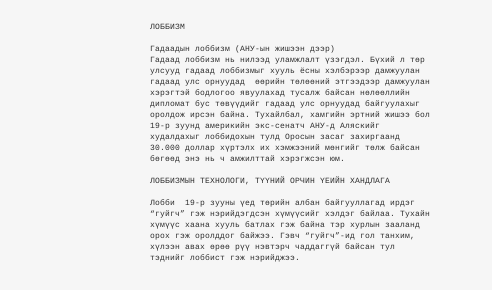ЛОББИЗМ

Гадаадын лоббизм (АНУ-ын жишээн дээр)
Гадаад лоббизм нь нилээд уламжлалт үзэгдэл. Бүхий л төр улсууд гадаад лоббизмыг хууль ёсны хэлбэрээр дамжуулан гадаад улс орнуудад  өөрийн төлөөний этгээдээр дамжуулан хэрэгтэй бодлогоо явуулахад тусалж байсан нөлөөллийн дипломат бус төвүүдийг гадаад улс орнуудад байгуулахыг оролдож ирсэн байна. Тухайлбал, хамгийн эртний жишээ бол 19-р зуунд америкийн экс-сенатч АНУ-д Аляскийг худалдахыг лоббидохын тулд Оросын засаг захиргаанд 30.000 доллар хүртэлх их хэмжээний мөнгийг төлж байсан бөгөөд энэ нь ч амжилттай хэрэгжсэн юм.

ЛОББИЗМЫН ТЕХНОЛОГИ, ТҮҮНИЙ ОРЧИН ҮЕИЙН ХАНДЛАГА

Лобби  19-р зууны үед төрийн албан байгууллагад ирдэг “гуйгч” гэж нэрийдэгдсэн хүмүүсийг хэлдэг байлаа. Тухайн хүмүүс хаана хууль батлах гэж байна тэр хурлын зааланд орох гэж оролддог байжээ. Гэвч “гуйгч”-ид гол танхим, хүлээн авах өрөө рүү нэвтэрч чаддаггүй байсан тул тэднийг лоббист гэж нэрийджээ.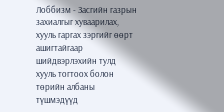Лоббизм - Засгийн газрын захиалгыг хуваарилах, хууль гаргах зэргийг өөрт ашигтайгаар шийдвэрлэхийн тулд хууль тогтоох болон төрийн албаны түшмэдүүд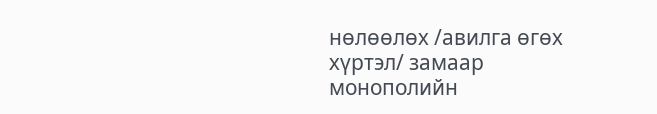нөлөөлөх /авилга өгөх хүртэл/ замаар монополийн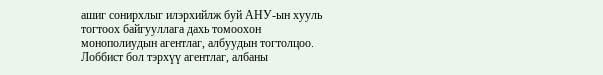ашиг сонирхлыг илэрхийлж буй АНУ-ын хууль тогтоох байгууллага дахь томоохон монополиудын агентлаг, албуудын тогтолцоо. Лоббист бол тэрхүү агентлаг, албаны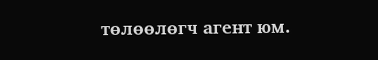төлөөлөгч агент юм.